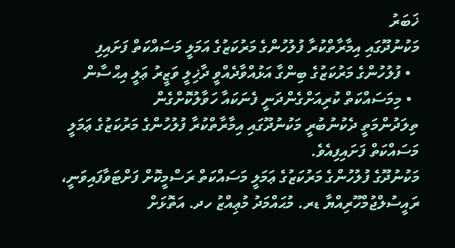ޚަބަރު
މަކުނުދޫގައި އިމާރާތްކުރާ ފުލުހުންގެ މަރުކަޒުގެ އަމަލީ މަސައްކަތް ފަށައިފި
  • ފުލުހުންގެ މަރުކަޒުގެ ބިންގާ އަޅުއްވާދެއްވީ ދާޚިލީ ވަޒީރު ޢަލީ އިޙްސާން
  • މިމަސައްކަތް ކުރިއަށްގެންދަނީ ފެނަކައާ ހަވާލުކޮށްގެން
ތިލަދުންމަތީ ދެކުނުބުރީ މަކުނުދޫގައި އިމާރާތްކުރާ ފުލުހުންގެ މަރުކަޒުގެ ޢަމަލީ މަސައްކަތް ފަށައިފިއެވެ.
މަކުނުދޫގެ ފުލުހުންގެ މަރުކަޒުގެ ޢަމަލީ މަސައްކަތް ރަސްމީކޮށް ފަށްޓަވާފައިވަނީ، ރައީސުލްޖުމްހޫރިއްޔާ ޑރ. މުޙައްމަދު މުޢިއްޒު ހދ. އަތޮޅަށް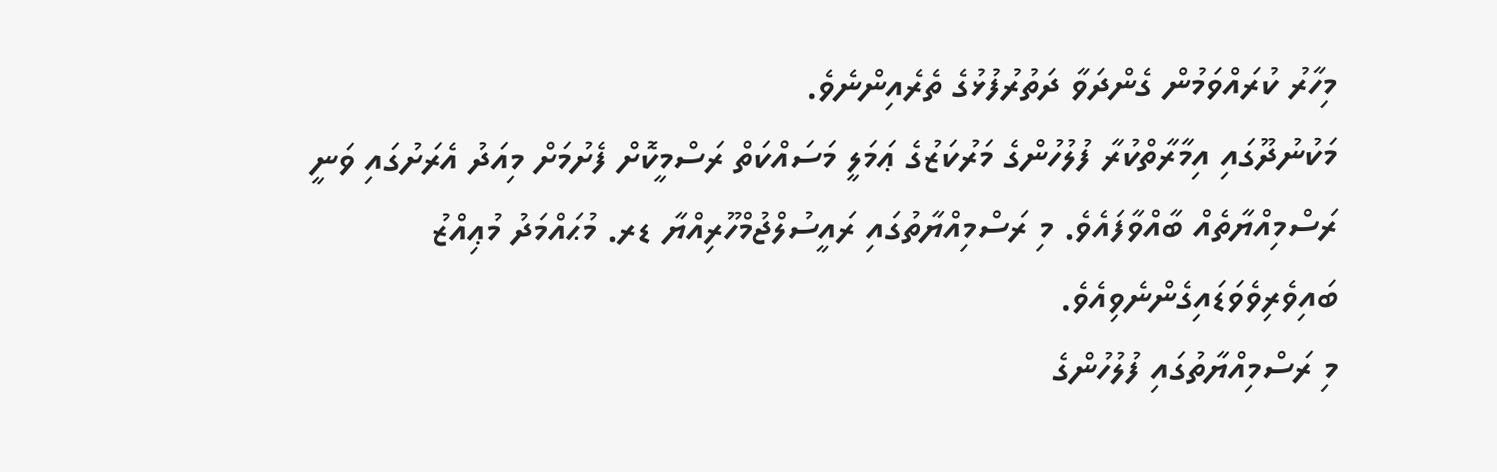މިހާރު ކުރައްވަމުން ގެންދަވާ ދަތުރުފުޅުގެ ތެރެއިންނެވެ.
މަކުނުދޫގައި އިމާރާތްކުރާ ފުލުހުންގެ މަރުކަޒުގެ ޢަމަލީ މަސައްކަތް ރަސްމީކޮށް ފެށުމަށް މިއަދު އެރަށުގައި ވަނީ ރަސްމިއްޔާތެއް ބާއްވާފައެވެ. މި ރަސްމިއްޔާތުގައި ރައީސުލްޖުމްހޫރިއްޔާ ޑރ. މުޙައްމަދު މުޢިއްޒު ބައިވެރިވެވަޑައިގެންނެވިއެވެ.
މި ރަސްމިއްޔާތުގައި ފުލުހުންގެ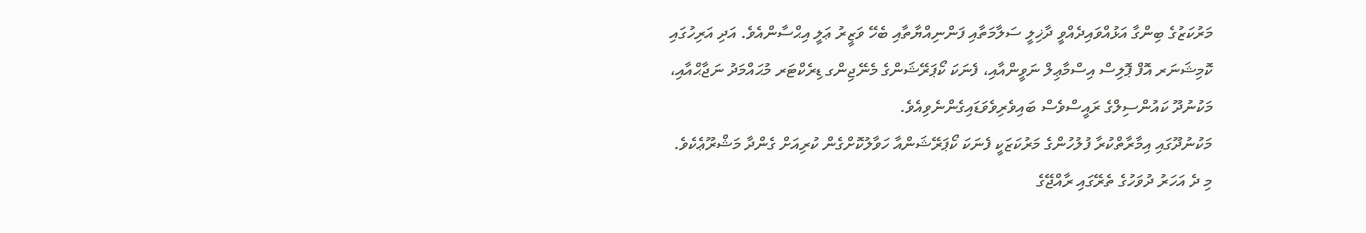މަރުކަޒުގެ ބިންގާ އަޅުއްވައިދެއްވީ ދާޚިލީ ސަލާމަތާއި ފަންނިއްޔާތާއި ބެހޭ ވަޒީރު ޢަލީ އިޙްސާންއެވެ. އަދި އަރިހުގައި ކޮމިޝަނަރ އޮފް ޕޮލިސް އިސްމާޢިލް ނަވީންއާއި، ފެނަކަ ކޯޕަރޭޝަންގެ މެނޭޖިންގ ޑިރެކްޓަރ މުޙައްމަދު ނަޖާޙްއާއި، މަކުނުދޫ ކައުންސިލްގެ ރައީސްވެސް ބައިވެރިވެވަޑައިގެންނެވިއެވެ.
މަކުނުދޫގައި އިމާރާތްކުރާ ފުލުހުންގެ މަރުކަޒަކީ ފެނަކަ ކޯޕަރޭޝަންއާ ހަވާލުކޮށްގެން ކުރިއަށް ގެންދާ މަޝްރޫޢެކެވެ.
މި ދެ އަހަރު ދުވަހުގެ ތެރޭގައި ރާއްޖޭގެ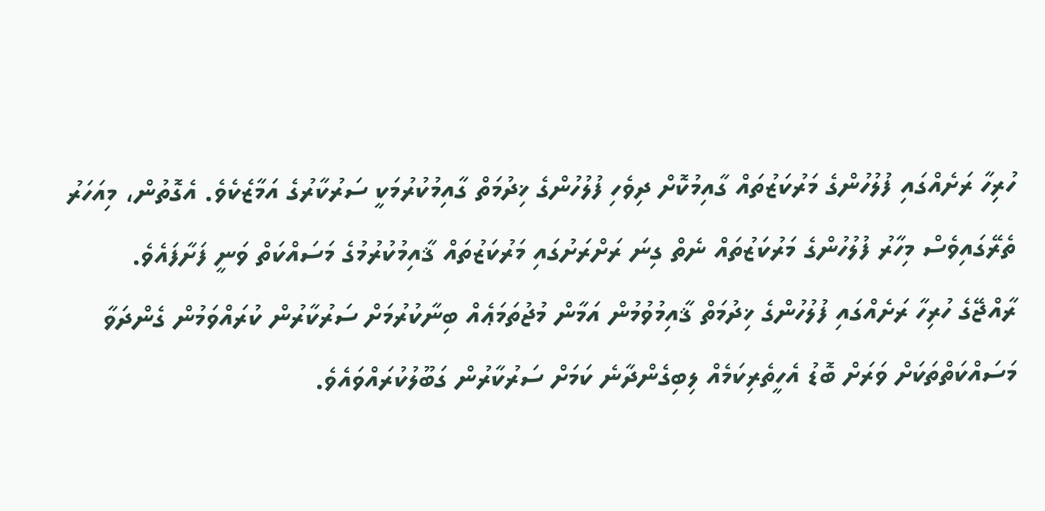ހުރިހާ ރަށެއްގައި ފުލުހުންގެ މަރުކަޒުތައް ގާއިމުކޮށް ދިވެހި ފުލުހުންގެ ޚިދުމަތް ގާއިމުކުރުމަކީ ސަރުކާރުގެ އަމާޒެކެވެ. އެގޮތުން، މިއަހަރު ތެރޭގައިވެސް މިހާރު ފުލުހުންގެ މަރުކަޒުތައް ނެތް ގިނަ ރަށްރަށުގައި މަރުކަޒުތައް ޤާއިމުކުރުމުގެ މަސައްކަތް ވަނީ ފަށާފައެވެ.
ރާއްޖޭގެ ހުރިހާ ރަށެއްގައި ފުލުހުންގެ ޚިދުމަތް ޤާއިމުވުމުން އަމާން މުޖުތަމަޢެއް ބިނާކުރުމަށް ސަރުކާރުން ކުރައްވަމުން ގެންދަވާ މަސައްކަތްތަކަށް ވަރަށް ބޮޑު އެހީތެރިކަމެއް ލިބިގެންދާނެ ކަމަށް ސަރުކާރުން ގަބޫލުކުރައްވައެވެ.